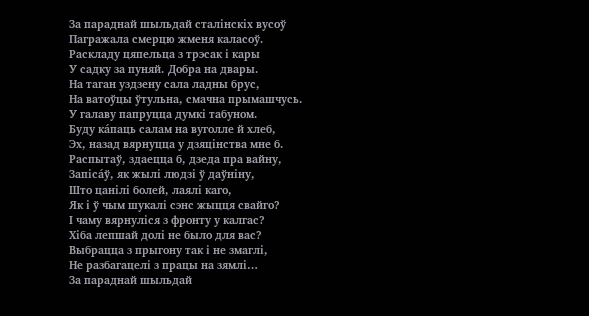За параднай шыльдай сталінскіх вусоў
Пагражала смерцю жменя каласоў.
Раскладу цяпельца з трэсак і кары
У садку за пуняй. Добра на двары.
На таган уздзену сала ладны брус,
На ватоўцы ўтульна, смачна прымашчусь.
У галаву папруцца думкі табуном.
Буду кáпаць салам на вуголле й хлеб,
Эх, назад вярнуцца у дзяцінства мне б.
Распытаў, здаецца б, дзеда пра вайну,
Запісáў, як жылі людзі ў даўніну,
Што цанілі болей, лаялі каго,
Як і ў чым шукалі сэнс жыцця свайго?
І чаму вярнуліся з фронту у калгас?
Хіба лепшай долі не было для вас?
Выбрацца з прыгону так і не змаглі,
Не разбагацелі з працы на зямлі…
За параднай шыльдай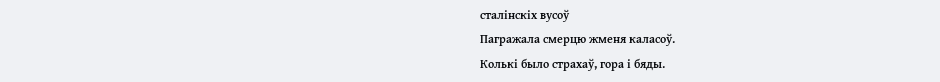сталінскіх вусоў
Пагражала смерцю жменя каласоў.
Колькі было страхаў, гора і бяды.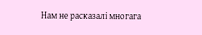Нам не расказалі многага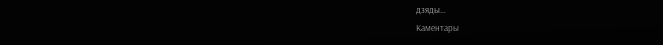дзяды…
Каментары